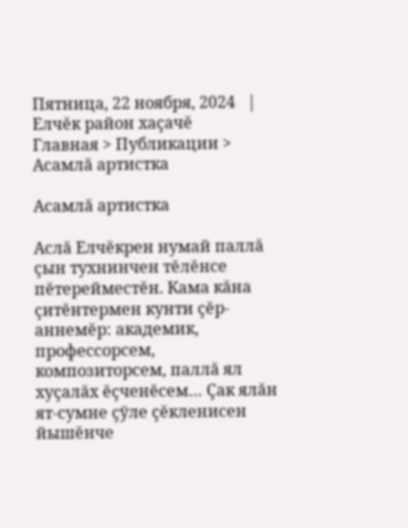Пятница, 22 ноября, 2024   |    Елчĕк район хаçачĕ
Главная > Публикации > Асамлă артистка

Асамлă артистка

Аслă Елчĕкрен нумай паллă çын тухнинчен тĕлĕнсе пĕтерейместĕн. Кама кăна çитĕнтермен кунти çĕр-аннемĕр: академик, профессорсем, композиторсем, паллă ял хуçалăх ĕçченĕсем… Çак ялăн ят-сумне çÿле çĕкленисен йышĕнче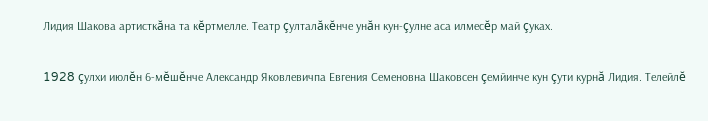Лидия Шакова артисткăна та кĕртмелле. Театр çулталăкĕнче унăн кун-çулне аса илмесĕр май çуках.

1928 çулхи июлĕн 6-мĕшĕнче Александр Яковлевичпа Евгения Семеновна Шаковсен çемйинче кун çути курнă Лидия. Телейлĕ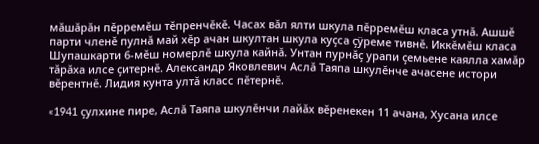мăшăрăн пĕрремĕш тĕпренчĕкĕ. Часах вăл ялти шкула пĕрремĕш класа утнă. Ашшĕ парти членĕ пулнă май хĕр ачан шкултан шкула куçса çÿреме тивнĕ. Иккĕмĕш класа Шупашкарти 6-мĕш номерлĕ шкула кайнă. Унтан пурнăç урапи çемьене каялла хамăр тăрăха илсе çитернĕ. Александр Яковлевич Аслă Таяпа шкулĕнче ачасене истори вĕрентнĕ. Лидия кунта ултă класс пĕтернĕ.

«1941 çулхине пире, Аслă Таяпа шкулĕнчи лайăх вĕренекен 11 ачана, Хусана илсе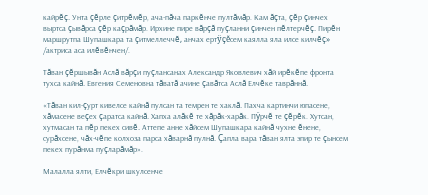кайрĕç. Унта çĕрле çитрĕмĕр, ача-пăча паркĕнче пултăмăр. Кам ăçта, çĕр çинчех выртса çывăрса çĕр каçрăмăр. Ирхине пире вăрçă пуçланни çинчен пĕлтерчĕç. Пирĕн маршрутпа Шупашкара та çитмеллеччĕ, анчах ертÿçĕсем каялла яла илсе килчĕç» /актриса аса илĕвĕнчен/.

Тăван çĕршывăн Аслă вăрçи пуçлансанах Александр Яковлевич хăй ирĕкĕпе фронта тухса кайнă. Евгения Семеновна тăватă ачине çавăтса Аслă Елчĕке таврăннă.

«Тăван кил-çурт кивелсе кайнă пулсан та темрен те хаклă. Пахча картинчи юпасене, хăмасене веçех çаратса кайнă. Хапха алăкĕ те хăрăк-харăк. Пÿрчĕ те çĕрĕк. Хутсан, хутмасан та пĕр пекех сивĕ. Аттепе анне хăйсем Шупашкара кайнă чухне ĕнене, сурăхсене, чăх-чĕпе колхоза парса хăварнă пулнă. Çапла вара тăван ялта эпир те çынсем пекех пурăнма пуçларăмăр».

Малалла ялти, Елчĕкри шкулсенче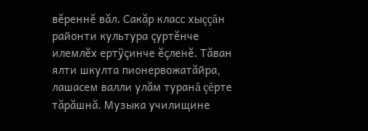вĕреннĕ вăл. Сакăр класс хыççăн районти культура çуртĕнче илемлĕх ертÿçинче ĕçленĕ. Тăван ялти шкулта пионервожатăйра, лашасем валли улăм туранă çĕрте тăрăшнă. Музыка училищине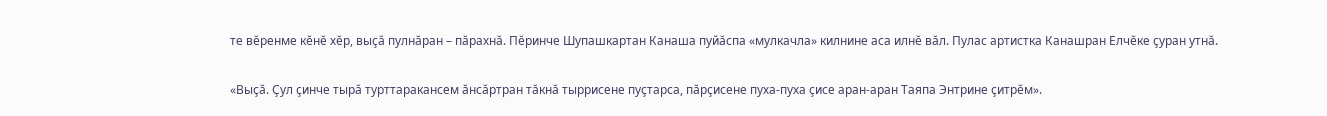те вĕренме кĕнĕ хĕр, выçă пулнăран – пăрахнă. Пĕринче Шупашкартан Канаша пуйăспа «мулкачла» килнине аса илнĕ вăл. Пулас артистка Канашран Елчĕке çуран утнă.

«Выçă. Çул çинче тырă турттаракансем ăнсăртран тăкнă тыррисене пуçтарса, пăрçисене пуха-пуха çисе аран-аран Таяпа Энтрине çитрĕм».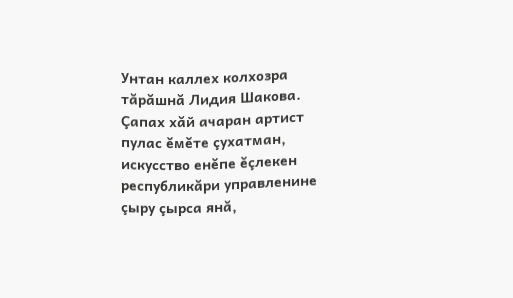Унтан каллех колхозра тăрăшнă Лидия Шакова. Çапах хăй ачаран артист пулас ĕмĕте çухатман, искусство енĕпе ĕçлекен республикăри управленине çыру çырса янă,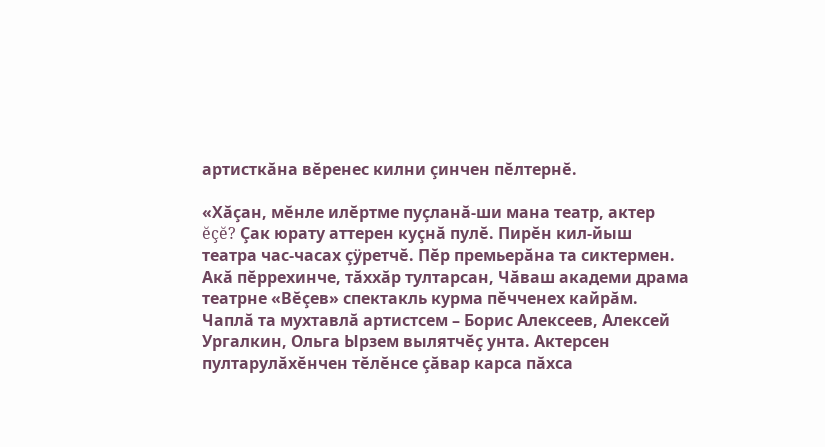артисткăна вĕренес килни çинчен пĕлтернĕ.

«Хăçан, мĕнле илĕртме пуçланă-ши мана театр, актер ĕçĕ? Çак юрату аттерен куçнă пулĕ. Пирĕн кил-йыш театра час-часах çÿретчĕ. Пĕр премьерăна та сиктермен. Акă пĕррехинче, тăххăр тултарсан, Чăваш академи драма театрне «Вĕçев» спектакль курма пĕчченех кайрăм. Чаплă та мухтавлă артистсем – Борис Алексеев, Алексей Ургалкин, Ольга Ырзем вылятчĕç унта. Актерсен пултарулăхĕнчен тĕлĕнсе çăвар карса пăхса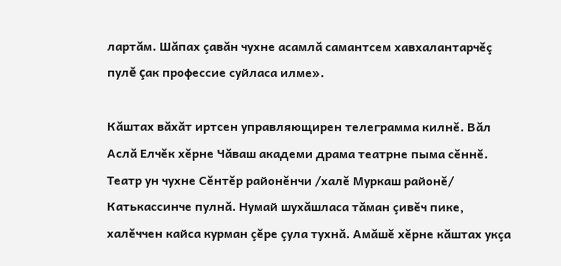лартăм. Шăпах çавăн чухне асамлă самантсем хавхалантарчĕç пулĕ çак профессие суйласа илме».

Кăштах вăхăт иртсен управляющирен телеграмма килнĕ. Вăл Аслă Елчĕк хĕрне Чăваш академи драма театрне пыма сĕннĕ. Театр ун чухне Сĕнтĕр районĕнчи /халĕ Муркаш районĕ/ Катькассинче пулнă. Нумай шухăшласа тăман çивĕч пике, халĕччен кайса курман çĕре çула тухнă. Амăшĕ хĕрне кăштах укçа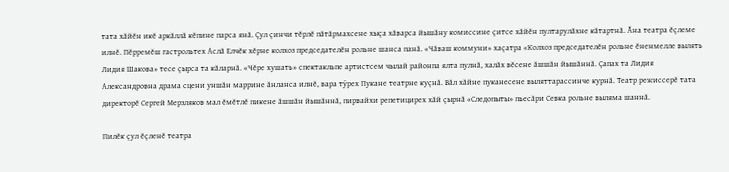тата хăйĕн икĕ аркăллă кĕпине парса янă. Çул çинчи тĕрлĕ пăтăрмахсене хыçа хăварса йышăну комиссине çитсе хăйĕн пултарулăхне кăтартнă. Ăна театра ĕçлеме илнĕ. Пĕрремĕш гастрольтех Аслă Елчĕк хĕрне колхоз председателĕн рольне шанса панă. «Чăваш коммуни» хаçатра «Колхоз председателĕн рольне ĕненмелле вылять Лидия Шакова» тесе çырса та кăларнă. «Чĕре хушать» спектакльпе артистсем чылай районпа ялта пулнă, халăх вĕсене ăшшăн йышăннă. Çапах та Лидия Александровна драма сцени уншăн маррине ăнланса илнĕ, вара тÿрех Пукане театрне куçнă. Вăл хăйне пуканесене выляттарассинче курнă. Театр режиссерĕ тата директорĕ Сергей Мерзляков мал ĕмĕтлĕ пикене ăшшăн йышăннă, пирвайхи репетицирех хăй çырнă «Следопыты» пьесăри Севка рольне выляма шаннă.

Пилĕк çул ĕçленĕ театра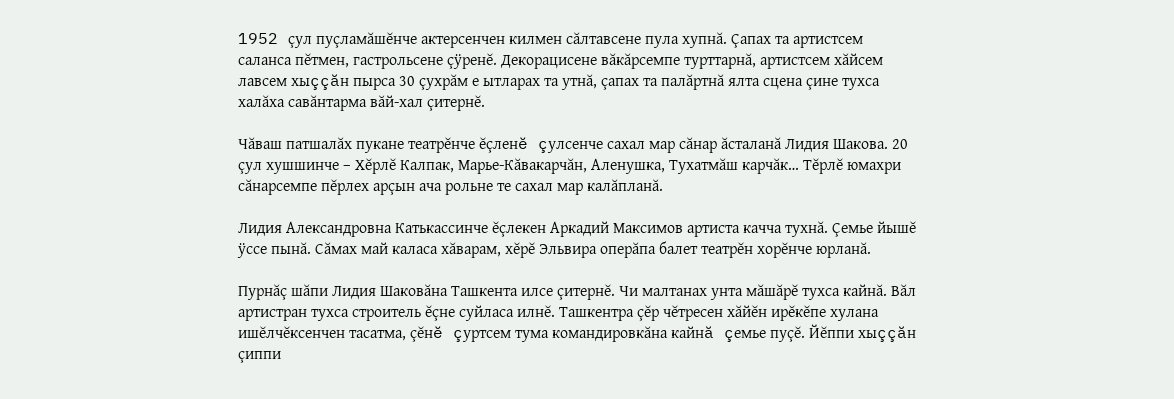1952 çул пуçламăшĕнче актерсенчен килмен сăлтавсене пула хупнă. Çапах та артистсем саланса пĕтмен, гастрольсене çÿренĕ. Декорацисене вăкăрсемпе турттарнă, артистсем хăйсем лавсем хыççăн пырса 30 çухрăм е ытларах та утнă, çапах та палăртнă ялта сцена çине тухса халăха савăнтарма вăй-хал çитернĕ.

Чăваш патшалăх пукане театрĕнче ĕçленĕ çулсенче сахал мар сăнар ăсталанă Лидия Шакова. 20 çул хушшинче – Хĕрлĕ Калпак, Марье-Кăвакарчăн, Аленушка, Тухатмăш карчăк… Тĕрлĕ юмахри сăнарсемпе пĕрлех арçын ача рольне те сахал мар калăпланă.

Лидия Александровна Катькассинче ĕçлекен Аркадий Максимов артиста качча тухнă. Çемье йышĕ ÿссе пынă. Сăмах май каласа хăварам, хĕрĕ Эльвира оперăпа балет театрĕн хорĕнче юрланă.

Пурнăç шăпи Лидия Шаковăна Ташкента илсе çитернĕ. Чи малтанах унта мăшăрĕ тухса кайнă. Вăл артистран тухса строитель ĕçне суйласа илнĕ. Ташкентра çĕр чĕтресен хăйĕн ирĕкĕпе хулана ишĕлчĕксенчен тасатма, çĕнĕ çуртсем тума командировкăна кайнă çемье пуçĕ. Йĕппи хыççăн çиппи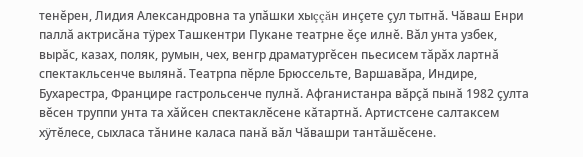тенĕрен, Лидия Александровна та упăшки хыççăн инçете çул тытнă. Чăваш Енри паллă актрисăна тÿрех Ташкентри Пукане театрне ĕçе илнĕ. Вăл унта узбек, вырăс, казах, поляк, румын, чех, венгр драматургĕсен пьесисем тăрăх лартнă спектакльсенче вылянă. Театрпа пĕрле Брюссельте, Варшавăра, Индире, Бухарестра, Францире гастрольсенче пулнă. Афганистанра вăрçă пынă 1982 çулта вĕсен труппи унта та хăйсен спектаклĕсене кăтартнă. Артистсене салтаксем хÿтĕлесе, сыхласа тăнине каласа панă вăл Чăвашри тантăшĕсене.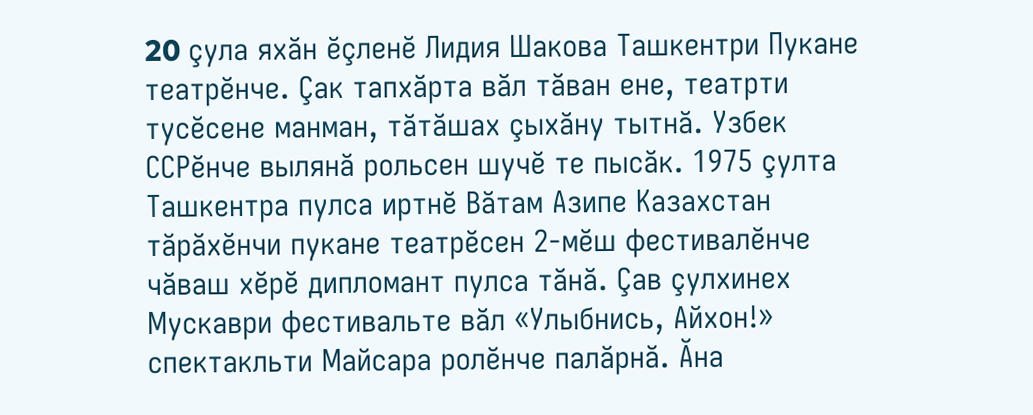20 çула яхăн ĕçленĕ Лидия Шакова Ташкентри Пукане театрĕнче. Çак тапхăрта вăл тăван ене, театрти тусĕсене манман, тăтăшах çыхăну тытнă. Узбек ССРĕнче вылянă рольсен шучĕ те пысăк. 1975 çулта Ташкентра пулса иртнĕ Вăтам Азипе Казахстан тăрăхĕнчи пукане театрĕсен 2-мĕш фестивалĕнче чăваш хĕрĕ дипломант пулса тăнă. Çав çулхинех Мускаври фестивальте вăл «Улыбнись, Айхон!» спектакльти Майсара ролĕнче палăрнă. Ăна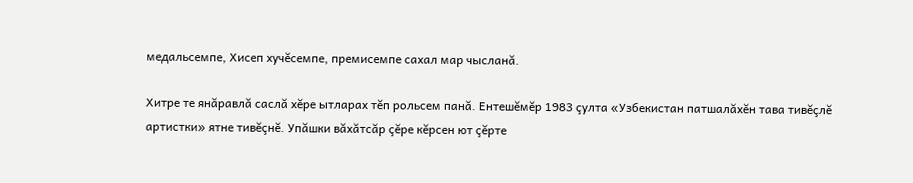медальсемпе, Хисеп хучĕсемпе, премисемпе сахал мар чысланă.

Хитре те янăравлă саслă хĕре ытларах тĕп рольсем панă. Ентешĕмĕр 1983 çулта «Узбекистан патшалăхĕн тава тивĕçлĕ артистки» ятне тивĕçнĕ. Упăшки вăхăтсăр çĕре кĕрсен ют çĕрте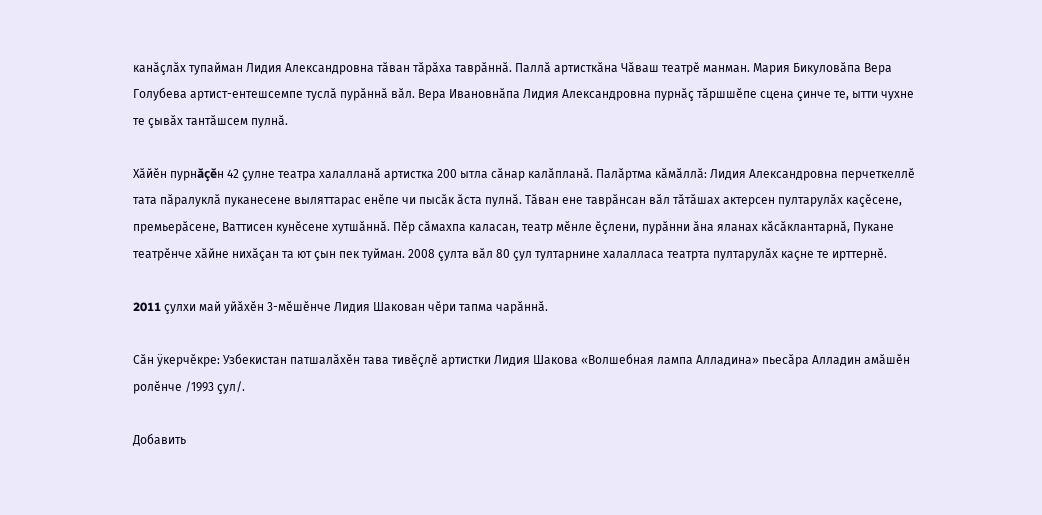канăçлăх тупайман Лидия Александровна тăван тăрăха таврăннă. Паллă артисткăна Чăваш театрĕ манман. Мария Бикуловăпа Вера Голубева артист-ентешсемпе туслă пурăннă вăл. Вера Ивановнăпа Лидия Александровна пурнăç тăршшĕпе сцена çинче те, ытти чухне те çывăх тантăшсем пулнă.

Хăйĕн пурнăçĕн 42 çулне театра халалланă артистка 200 ытла сăнар калăпланă. Палăртма кăмăллă: Лидия Александровна перчеткеллĕ тата пăралуклă пуканесене выляттарас енĕпе чи пысăк ăста пулнă. Тăван ене таврăнсан вăл тăтăшах актерсен пултарулăх каçĕсене, премьерăсене, Ваттисен кунĕсене хутшăннă. Пĕр сăмахпа каласан, театр мĕнле ĕçлени, пурăнни ăна яланах кăсăклантарнă, Пукане театрĕнче хăйне нихăçан та ют çын пек туйман. 2008 çулта вăл 80 çул тултарнине халалласа театрта пултарулăх каçне те ирттернĕ.

2011 çулхи май уйăхĕн 3-мĕшĕнче Лидия Шакован чĕри тапма чарăннă.

Сăн ÿкерчĕкре: Узбекистан патшалăхĕн тава тивĕçлĕ артистки Лидия Шакова «Волшебная лампа Алладина» пьесăра Алладин амăшĕн ролĕнче /1993 çул/.

Добавить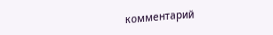комментарий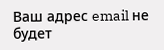Ваш адрес email не будет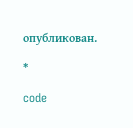опубликован.

*

code